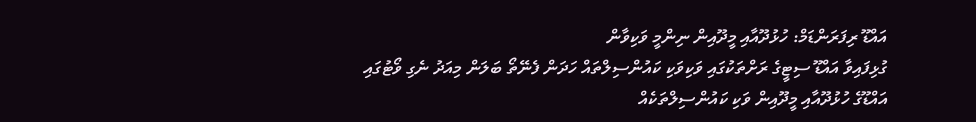އައްޑޫ ރިފަރަންޑަމް: ހުޅުދޫއާއި މީދޫއިން ނިންމީ ވަކިވާން
ގުޅިފައިވާ އައްޑޫ ސިޓީގެ ރަށްތަކުގައި ވަކިވަކި ކައުންސިލްތައް ހަދަން ފެނޭތޯ ބަލަން މިއަދު ނެގި ވޯޓުގައި އައްޑޫގެ ހުޅުދޫއާއި މީދޫއިން ވަކި ކައުންސިލްތަކެއް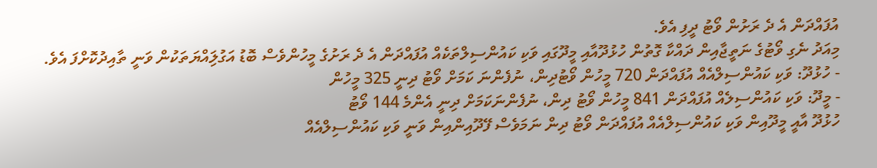އުފައްދަން އެ ދެ ރަށުން ވޯޓު ދީފި އެވެ.
މިއަދު ނެގި ވޯޓުގެ ނަތީޖާއިން ދައްކާ ގޮތުން ހުޅުދޫއާއި މީދޫގައި ވަކި ކައުންސިލްތަކެއް އުފައްދަން އެ ދެ ރަށުގެ މީހުންވެސް ބޮޑު އަގުލަިއްޔަތަކުން ވަނީ ތާއިދުކޮށްފަ އެވެ.
- ހުޅުދޫ: ވަކި ކައުންސިލްއެއް އުފައްދަން 720 މީހުން ވޯޓުދިން، ނުފެންނަ ކަމަށް ވޯޓު ދިނީ 325 މީހުން
- މީދޫ: ވަކި ކައުންސިލެއް އުފައްދަން 841 މީހުން ވޯޓު ދިން، ނުފެންނަކަމަށް ދިނީ އެންމެ 144 ވޯޓު
ހުޅުދޫ އާއީ މީދޫއިން ވަކި ކައުންސިލްއެއް އުފައްދަން ވޯޓު ދިން ނަމަވެސް ފޭދޫއިންއިން ވަނީ ވަކި ކައުންސިލްއެއް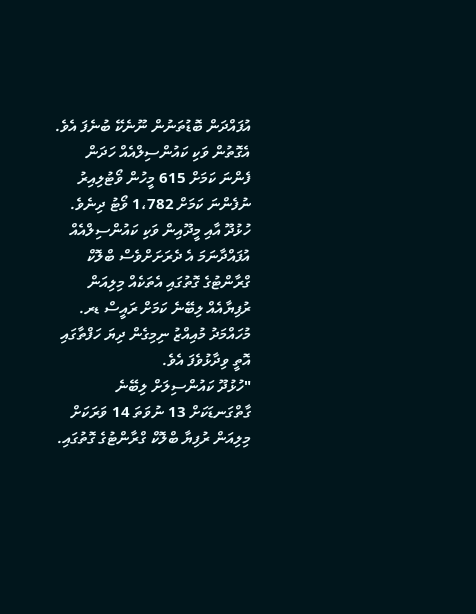އުފައްދަން ބޮޑުތަނުން ނޫނެކޭ ބުނެފަ އެވެ. އެގޮތުން ވަކި ކައުންސިލްއެއް ހަދަން ފެންނަ ކަމަށް 615 މީހުން ވޯޓުލިއިރު ނުފެންނަ ކަމަށް 1،782 ވޯޓު ދިނެވެ.
ހުޅުދޫ އާއި މީދޫއިން ވަކި ކައުންސިލްއެއް އުފައްދާނަމަ އެ ދެރަށަށްވެސް ބްލޮކް ގްރާންޓުގެ ގޮތުގައި އެތަކެއް މިލިއަން ރުފިޔާއެއް ލިބޭނެ ކަމަށް ރައީސް ޑރ. މުހައްމަދު މުއިއްޒު ނިމިގެން ދިޔަ ހަފްތާގައި އޮތީ ވިދާޅުވެފަ އެވެ.
"ހުޅުދޫ ކައުންސިލަށް ލިބޭނެ ގާތްގަނޑަކަށް 13 ނުވަތަ 14 ވަރަކަށް މިލިއަން ރުފިޔާ ބްލޮކް ގްރާންޓުގެ ގޮތުގައި.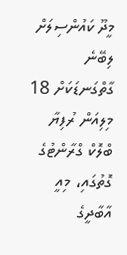މީދޫ ކައުންސިލަށް ލިބޭނެ ގާތްގަނޑަކަށް 18 މިލިއަން ރުފިޔާ ބްލޮކް ގްރާންޓުގެ ގޮތުގައި، މިއީ އާބާދީގެ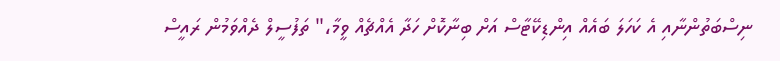ނިސްބަތުންނާއި އެ ކަހަލަ ބައެއް އިންޑިކޭޓާސް އަށް ބިނާކޮށް ހަދާ އެއްޗެއް ވީމާ،" ތަފުސީލް ދެއްވަމުން ރައީސް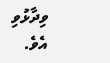ވިދާޅުވި އެވެ.